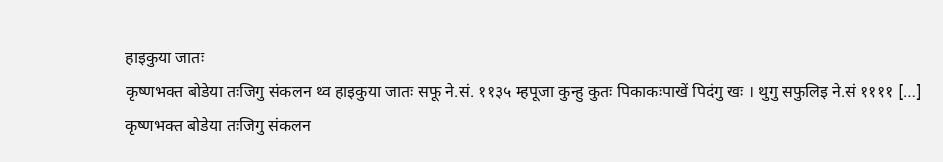हाइकुया जातः
कृष्णभक्त बोडेया तःजिगु संकलन थ्व हाइकुया जातः सफू ने.सं. ११३५ म्हपूजा कुन्हु कुतः पिकाकःपाखें पिदंगु खः । थुगु सफुलिइ ने.सं ११११ […]
कृष्णभक्त बोडेया तःजिगु संकलन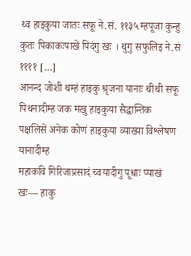थ्व हाइकुया जातः सफू ने.सं. ११३५ म्हपूजा कुन्हु कुतः पिकाकःपाखें पिदंगु खः । थुगु सफुलिइ ने.सं ११११ […]
आनन्द जोशी थम्हं हाइकु श्रृजना यानाः थीथी सफू पिथनादीम्ह जक मखु हाइकुया सैद्धान्तिक पक्षलिसें अनेक कोणं हाइकुया व्याख्या विश्लेषण यानादीम्ह
महाकवि गिरिजाप्रसादं च्वयादीगु पूधाः प्याखं खः— हाकु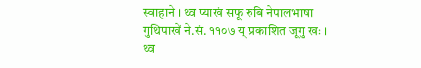स्वाहाने । थ्व प्याखं सफू रुबि नेपालभाषा गुथिपाखें ने.सं. ११०७ य् प्रकाशित जूगु खः ।
थ्व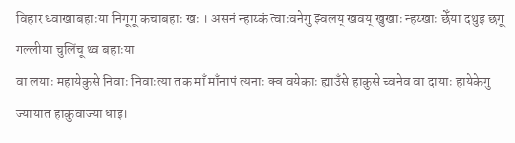विहार ध्वाखाबहाःया निगूगू कचाबहाः खः । असनं न्हाय्कं त्वाःवनेगु झ्वलय् खवय् खुखाः न्हय्खाः छेँया दथुइ छगू गल्लीया चुलिंचू थ्व बहाःया
वा लयाः महायेकुसे निवाः निवाःत्या तक माँ माँनापं त्यनाः क्व वयेकाः ह्याउँसे हाकुसे च्वनेव वा दायाः हायेकेगु ज्यायात हाकुवाज्या धाइ।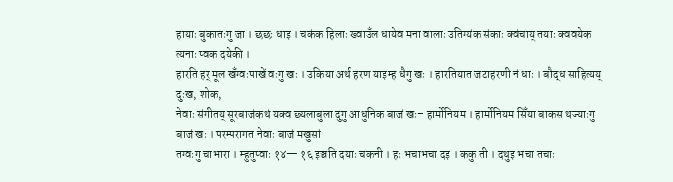हायाः बुकातःगु जा । छछः धाइ । चकंक हिलाः ख्वाउँल धायेव मना वालाः उतिग्यंक संकाः क्वंचाय् तयाः क्ववयेक त्यनाः प्वक दयेकी ।
हारति हर् मूल खँग्वःपाखें वःगु खः । उकिया अर्थ हरण याइम्ह धैगु खः । हारतियात जटाहरणी नं धाः । बौद्ध साहित्यय् दुःख, शोक,
नेवाः संगीतय् सूरबाजंकथं यक्व छ्यलाबुला दुगु आधुनिक बाजं खः– हार्मोनियम । हार्मोनियम सिँया बाकस थज्याःगु बाजं खः । परम्परागत नेवाः बाजं मखुसां
तग्वःगु चाभारा । म्हुतुप्वाः १४— १६ इञ्चति दयाः चकनी । हः भचाभचा दइ । ककु ती । दथुइ भचा तचाः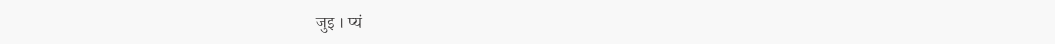जुइ । प्यं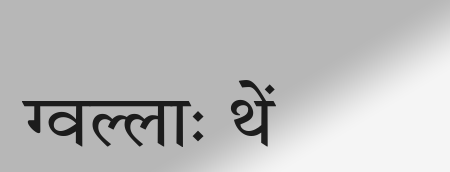ग्वल्लाः थें